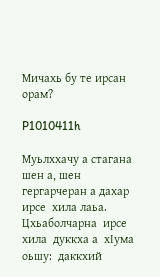Мичахь бу те ирсан орам?

P1010411h

Муьлххачу а стагана  шен а, шен гергарчеран а дахар  ирсе  хила лаьа. Цхьаболчарна  ирсе  хила  дуккха а  хIума   оьшу:  даккхий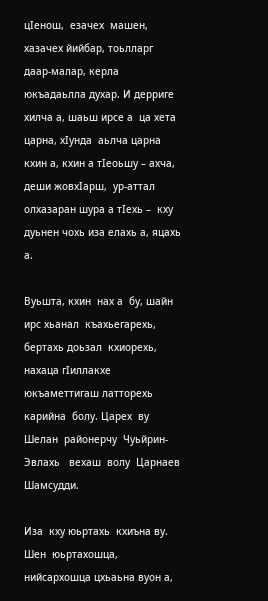цIенош,  езачех  машен,  хазачех йийбар, тоьлларг  даар-малар, керла  юкъадаьлла духар. И дерриге   хилча а, шаьш ирсе а  ца хета царна, хIунда  аьлча царна кхин а, кхин а тIеоьшу – ахча, деши жовхIарш,  ур-аттал олхазаран шура а тIехь –  кху  дуьнен чохь иза елахь а, яцахь а.

Вуьшта, кхин  нах а  бу, шайн  ирс хьанал  къахьегарехь, бертахь доьзал  кхиорехь,  нахаца гIиллакхе юкъаметтигаш латторехь  карийна  болу. Царех  ву  Шелан  районерчу  Чуьйрин-Эвлахь   вехаш  волу  Царнаев Шамсудди.

Иза  кху юьртахь  кхиъна ву. Шен  юьртахошца,  нийсархошца цхьаьна вуон а,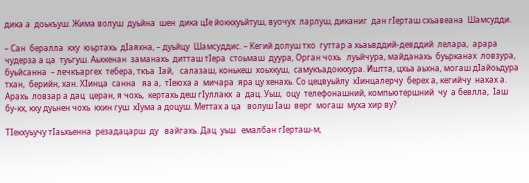дика а  доькъуш. Жима волуш  дуьйна  шен  дика цIе йоккхуьйтуш, вуочух  ларлуш, диканиг  дан гIерташ схьавеана  Шамсудди.

– Сан  бералла  кху  юьртахь  дIаяхна, – дуьйцу  Шамсуддис. – Кегий долуш тхо  гуттар а хьаьвддий-девддий  лелара,  арара  чудерза а ца  туьгуш. Аьхкенан  заманахь  дитташ тIера  стоьмаш  дуура, Орган чохь   луьйчура, майданахь  буьрканах  ловзура,  буьйсанна  – лечкъаргех  тебера, ткъа  Iай,   салазаш, конькеш  хоьхкуш,  самукъадоккхура. Иштта, цхьа аьхна, могаш дIайоьдура  тхан,  берийн, хан. ХIинца  санна   яа а,  тIеюха а  мичара  яра цу хенахь. Со цецвуьйлу  хIинцалерчу  берех а, кегийчу  нахах а. Арахь  ловзар а дац  церан, я чохь,  кертахь деш гIуллакх  а  дац. Уьш,  оцу  телефонашний, компьютершний  чу  а бевлла,  Iаш  бу-кх, кху дуьнен чохь  кхин гуш  хIума а доцуш. Меттах а ца   волуш Iаш  верг  могаш  муха хир ву?

ТIекхуьучу тIаьхьенна  резадацарш  ду   вайгахь. Дац  уьш   емалбан гIерташ-м,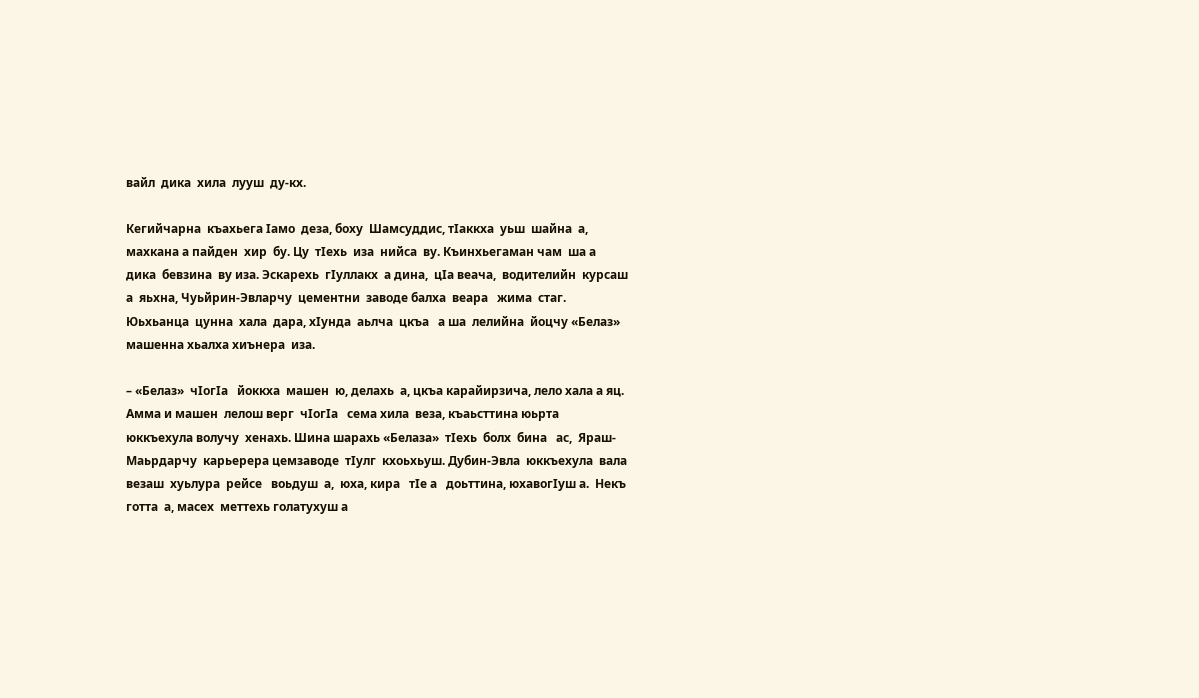вайл  дика  хила  лууш  ду-кх.

Кегийчарна  къахьега Iамо  деза, боху  Шамсуддис, тIаккха  уьш  шайна  а, махкана а пайден  хир  бу. Цу  тIехь  иза  нийса  ву. Къинхьегаман чам  ша а  дика  бевзина  ву иза. Эскарехь  гIуллакх  а дина,  цIа веача,  водителийн  курсаш а  яьхна, Чуьйрин-Эвларчу  цементни  заводе балха  веара   жима  стаг. Юьхьанца  цунна  хала  дара, хIунда  аьлча  цкъа   а ша  лелийна  йоцчу «Белаз»  машенна хьалха хиънера  иза.

– «Белаз»  чIогIа   йоккха  машен  ю, делахь  а, цкъа карайирзича, лело хала а яц. Амма и машен  лелош верг  чIогIа   сема хила  веза, къаьсттина юьрта  юккъехула волучу  хенахь. Шина шарахь «Белаза»  тIехь  болх  бина   ас,  Яраш-Маьрдарчу  карьерера цемзаводе  тIулг  кхоьхьуш. Дубин-Эвла  юккъехула  вала   везаш  хуьлура  рейсе   воьдуш  а,  юха, кира   тIе а   доьттина, юхавогIуш а.  Некъ готта  а, масех  меттехь голатухуш а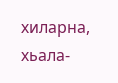хиларна, хьала-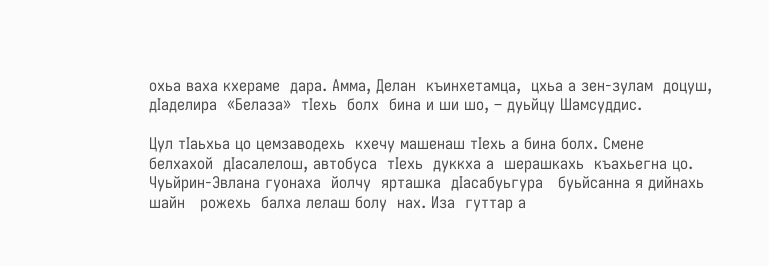охьа ваха кхераме  дара. Амма, Делан  къинхетамца,  цхьа а зен-зулам  доцуш, дIаделира  «Белаза»  тIехь  болх  бина и ши шо, – дуьйцу Шамсуддис.

Цул тIаьхьа цо цемзаводехь  кхечу машенаш тIехь а бина болх. Смене  белхахой  дIасалелош, автобуса  тIехь  дуккха а  шерашкахь  къахьегна цо. Чуьйрин-Эвлана гуонаха  йолчу  ярташка  дIасабуьгура   буьйсанна я дийнахь  шайн   рожехь  балха лелаш болу  нах. Иза  гуттар а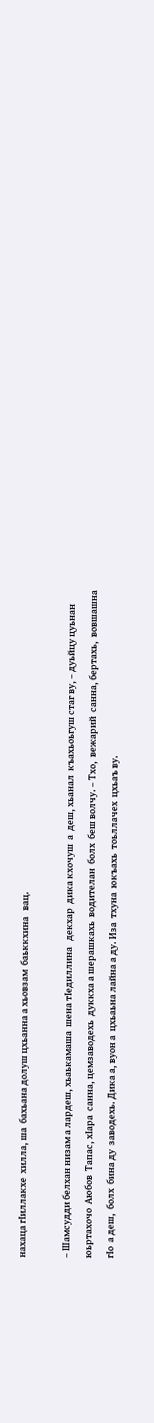нахаца гIиллакхе  хилла, ша  бахьана долуш цхьанна а хьовзам  баьккхина   вац.

– Шамсудди белхан низам а лардеш, хьаькамаша  шена тIедиллина   декхар  дика кхочуш  а  деш, хьанал  къахьоьгуш стаг ву, – дуьйцу цуьнан  юьртахочо  Аюбов  Тапас, хIара  санна, цемзаводехь  дуккха а шерашкахь  водителан  болх  беш волчу. – Тхо,  вежарий  санна, бертахь,  вовшашна гIо  а деш,  болх  бина ду  заводехь. Дика а, вуон а  цхьаьна лайна а ду. Иза  тхуна  юкъахь  тоьллачех  цхьаъ ву.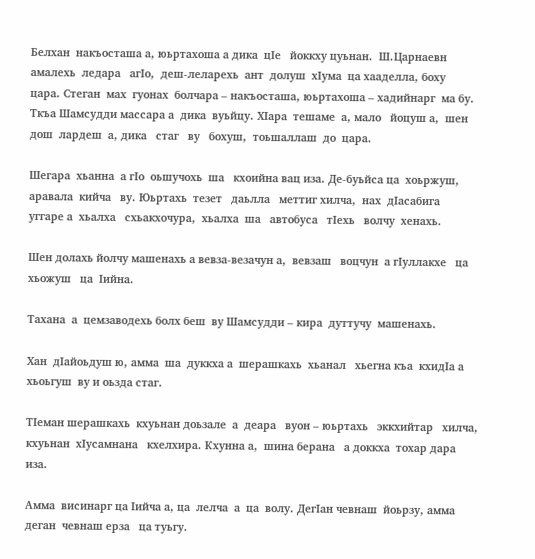Белхан  накъосташа а, юьртахоша а дика  цIе   йоккху цуьнан.  Ш.Царнаевн амалехь  ледара   агIо,  деш-леларехь  ант  долуш  хIума  ца хааделла, боху   цара. Стеган  мах  гуонах  болчара – накъосташа, юьртахоша – хадийнарг  ма бу. Ткъа Шамсудди массара а  дика  вуьйцу. ХIара  тешаме  а, мало   йоцуш а,  шен  дош  лардеш  а, дика   стаг   ву   бохуш,  тоьшаллаш  до  цара.

Шегара  хьанна  а гIо  оьшучохь  ша   кхоийна вац иза. Де-буьйса ца  хоьржуш, аравала  кийча   ву. Юьртахь  тезет   даьлла   меттиг хилча,  нах  дIасабига   уггаре а  хьалха   схьакхочура,  хьалха  ша   автобуса   тIехь   волчу  хенахь.

Шен долахь йолчу машенахь а вевза-везачун а,  вевзаш   воцчун  а гIуллакхе   ца  хьожуш   ца  Іийна.

Тахана  а  цемзаводехь болх беш  ву Шамсудди – кира  дуттучу  машенахь.

Хан  дIайоьдуш ю, амма  ша  дуккха а  шерашкахь  хьанал   хьегна къа  кхидIа а  хьоьгуш  ву и оьзда стаг.

ТIеман шерашкахь  кхуьнан доьзале  а  деара   вуон – юьртахь   эккхийтар   хилча, кхуьнан  хIусамнана   кхелхира. Кхунна а,  шина берана   а доккха  тохар дара иза.

Амма  висинарг ца Iийча а, ца  лелча  а  ца  волу. ДегІан чевнаш  йоьрзу, амма деган  чевнаш ерза   ца туьгу.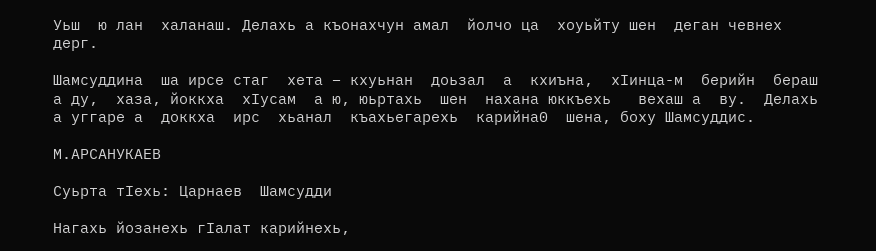Уьш  ю лан  халанаш. Делахь а къонахчун амал  йолчо ца  хоуьйту шен  деган чевнех  дерг.

Шамсуддина  ша ирсе стаг  хета – кхуьнан  доьзал  а  кхиъна,  хIинца-м  берийн  бераш а ду,  хаза, йоккха  хIусам  а ю, юьртахь  шен  нахана юккъехь   вехаш а  ву.  Делахь а уггаре а  доккха  ирс  хьанал  къахьегарехь  карийна0  шена, боху Шамсуддис.

М.АРСАНУКАЕВ

Суьрта тIехь: Царнаев  Шамсудди

Нагахь йозанехь гIалат карийнехь,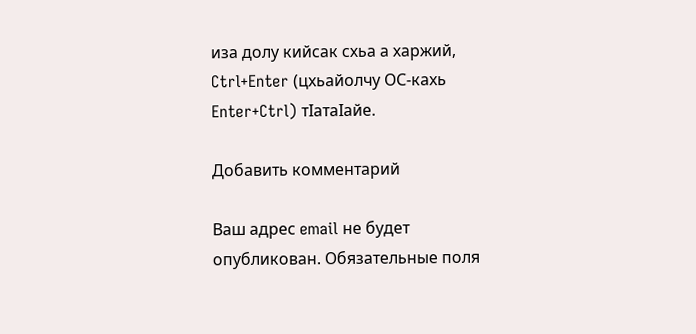иза долу кийсак схьа а харжий, Ctrl+Enter (цхьайолчу ОС-кахь Enter+Ctrl) тIатаIайе.

Добавить комментарий

Ваш адрес email не будет опубликован. Обязательные поля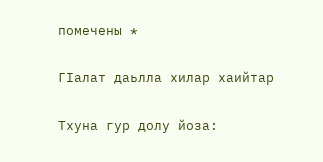помечены *

ГIалат даьлла хилар хаийтар

Тхуна гур долу йоза: